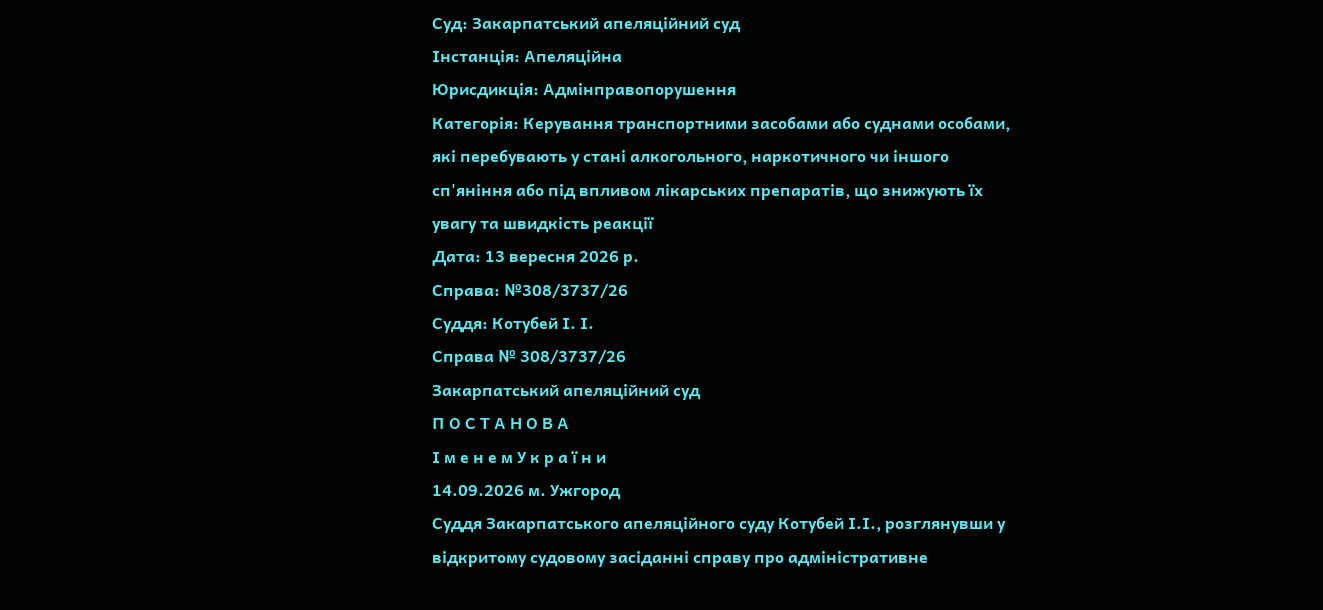Суд: Закарпатський апеляційний суд
Інстанція: Апеляційна
Юрисдикція: Адмінправопорушення
Категорія: Керування транспортними засобами або суднами особами, які перебувають у стані алкогольного, наркотичного чи іншого сп'яніння або під впливом лікарських препаратів, що знижують їх увагу та швидкість реакції
Дата: 13 вересня 2026 р.
Справа: №308/3737/26
Суддя: Котубей І. І.
Справа № 308/3737/26
Закарпатський апеляційний суд
П О С Т А Н О В А
І м е н е м У к р а ї н и
14.09.2026 м. Ужгород
Суддя Закарпатського апеляційного суду Котубей І.І., розглянувши у відкритому судовому засіданні справу про адміністративне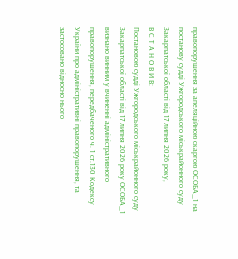правопорушення за апеляційною скаргою ОСОБА_1 на постанову судді Ужгородського міськрайонного суду Закарпатської області від 17 липня 2026 року,
В С Т А Н О В И В:
Постановою судді Ужгородського міськрайонного суду Закарпатської області від 17 липня 2026 року ОСОБА_1 визнано винним у вчиненні адміністративного правопорушення, передбаченого ч. 1 ст.130 Кодексу України про адміністративні правопорушення, та застосовано відносно нього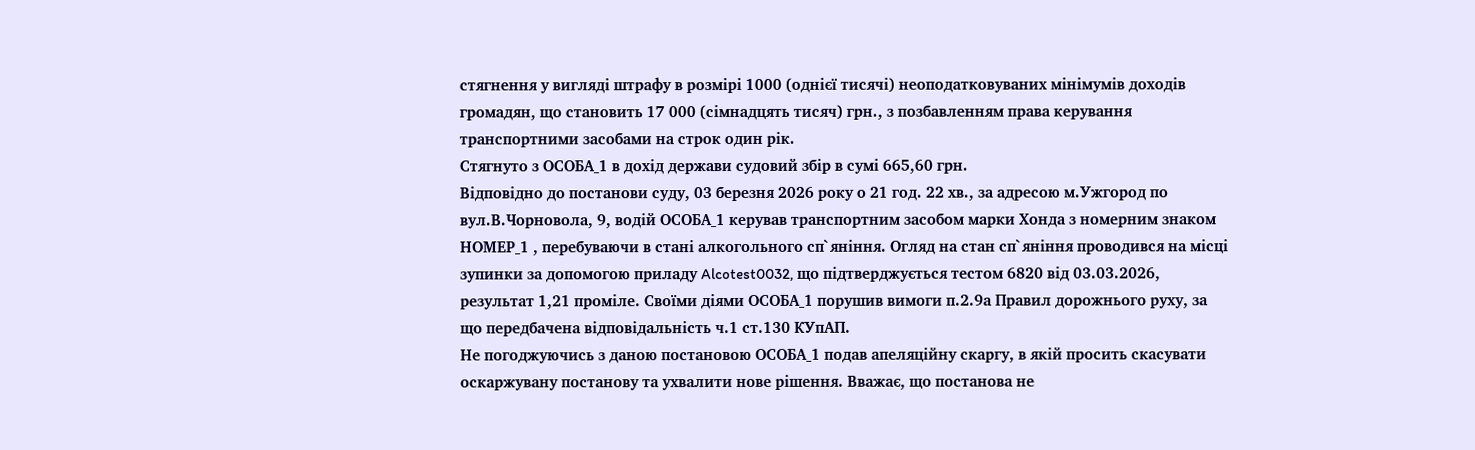стягнення у вигляді штрафу в розмірі 1000 (однієї тисячі) неоподатковуваних мінімумів доходів громадян, що становить 17 000 (сімнадцять тисяч) грн., з позбавленням права керування транспортними засобами на строк один рік.
Стягнуто з ОСОБА_1 в дохід держави судовий збір в сумі 665,60 грн.
Відповідно до постанови суду, 03 березня 2026 року о 21 год. 22 хв., за адресою м.Ужгород по вул.В.Чорновола, 9, водій ОСОБА_1 керував транспортним засобом марки Хонда з номерним знаком НОМЕР_1 , перебуваючи в стані алкогольного сп`яніння. Огляд на стан сп`яніння проводився на місці зупинки за допомогою приладу Alcotest0032, що підтверджується тестом 6820 від 03.03.2026, результат 1,21 проміле. Своїми діями ОСОБА_1 порушив вимоги п.2.9а Правил дорожнього руху, за що передбачена відповідальність ч.1 ст.130 КУпАП.
Не погоджуючись з даною постановою ОСОБА_1 подав апеляційну скаргу, в якій просить скасувати оскаржувану постанову та ухвалити нове рішення. Вважає, що постанова не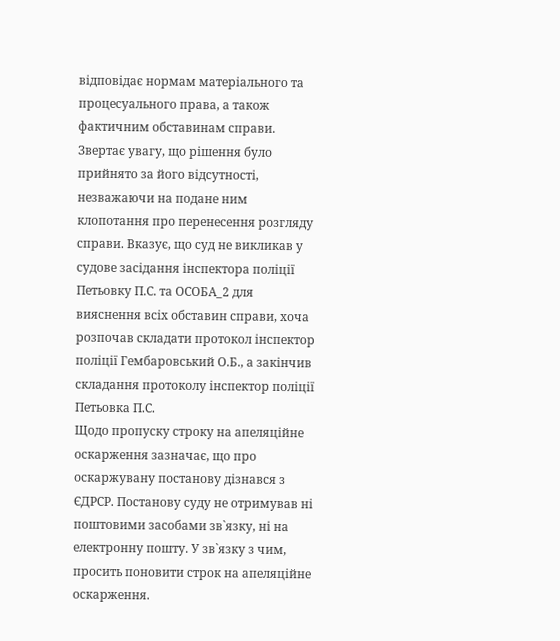відповідає нормам матеріального та процесуального права, а також фактичним обставинам справи. Звертає увагу, що рішення було прийнято за його відсутності, незважаючи на подане ним клопотання про перенесення розгляду справи. Вказує, що суд не викликав у судове засідання інспектора поліції Петьовку П.С. та ОСОБА_2 для вияснення всіх обставин справи, хоча розпочав складати протокол інспектор поліції Гембаровський О.Б., а закінчив складання протоколу інспектор поліції Петьовка П.С.
Щодо пропуску строку на апеляційне оскарження зазначає, що про оскаржувану постанову дізнався з ЄДРСР. Постанову суду не отримував ні поштовими засобами зв`язку, ні на електронну пошту. У зв`язку з чим, просить поновити строк на апеляційне оскарження.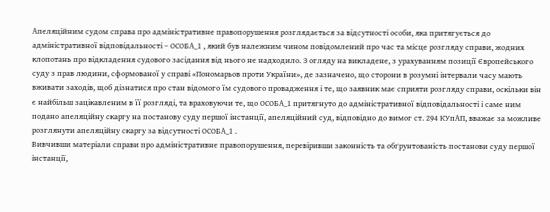Апеляційним судом справа про адміністративне правопорушення розглядається за відсутності особи, яка притягується до адміністративної відповідальності – ОСОБА_1 , який був належним чином повідомлений про час та місце розгляду справи, жодних клопотань про відкладення судового засідання від нього не надходило. З огляду на викладене, з урахуванням позиції Європейського суду з прав людини, сформованої у справі «Пономарьов проти України», де зазначено, що сторони в розумні інтервали часу мають вживати заходів, щоб дізнатися про стан відомого їм судового провадження і те, що заявник має сприяти розгляду справи, оскільки він є найбільш зацікавленим в її розгляді, та враховуючи те, що ОСОБА_1 притягнуто до адміністративної відповідальності і саме ним подано апеляційну скаргу на постанову суду першої інстанції, апеляційний суд, відповідно до вимог ст. 294 КУпАП, вважає за можливе розглянути апеляційну скаргу за відсутності ОСОБА_1 .
Вивчивши матеріали справи про адміністративне правопорушення, перевіривши законність та обґрунтованість постанови суду першої інстанції,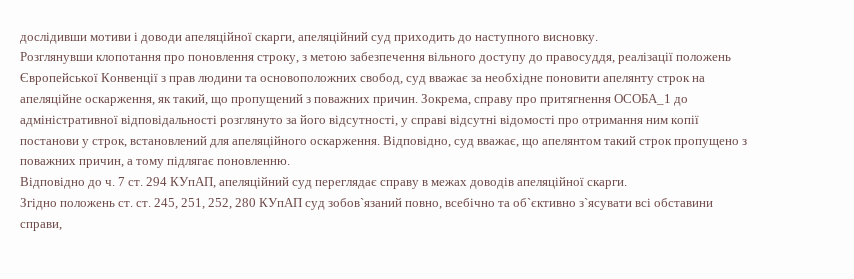дослідивши мотиви і доводи апеляційної скарги, апеляційний суд приходить до наступного висновку.
Розглянувши клопотання про поновлення строку, з метою забезпечення вільного доступу до правосуддя, реалізації положень Європейської Конвенції з прав людини та основоположних свобод, суд вважає за необхідне поновити апелянту строк на апеляційне оскарження, як такий, що пропущений з поважних причин. Зокрема, справу про притягнення ОСОБА_1 до адміністративної відповідальності розглянуто за його відсутності, у справі відсутні відомості про отримання ним копії постанови у строк, встановлений для апеляційного оскарження. Відповідно, суд вважає, що апелянтом такий строк пропущено з поважних причин, а тому підлягає поновленню.
Відповідно до ч. 7 ст. 294 КУпАП, апеляційний суд переглядає справу в межах доводів апеляційної скарги.
Згідно положень ст. ст. 245, 251, 252, 280 КУпАП суд зобов`язаний повно, всебічно та об`єктивно з`ясувати всі обставини справи,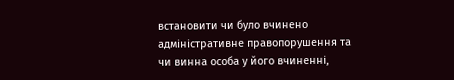встановити чи було вчинено адміністративне правопорушення та чи винна особа у його вчиненні,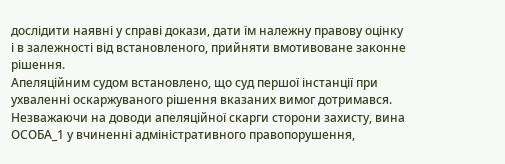дослідити наявні у справі докази, дати їм належну правову оцінку і в залежності від встановленого, прийняти вмотивоване законне рішення.
Апеляційним судом встановлено, що суд першої інстанції при ухваленні оскаржуваного рішення вказаних вимог дотримався.
Незважаючи на доводи апеляційної скарги сторони захисту, вина ОСОБА_1 у вчиненні адміністративного правопорушення,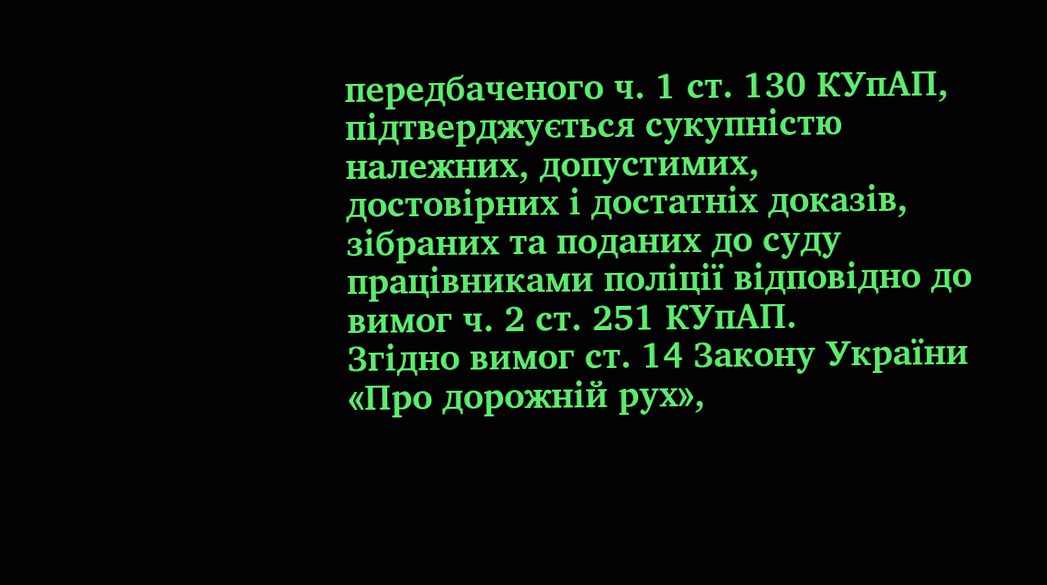передбаченого ч. 1 ст. 130 КУпАП, підтверджується сукупністю належних, допустимих, достовірних і достатніх доказів, зібраних та поданих до суду працівниками поліції відповідно до вимог ч. 2 ст. 251 КУпАП.
Згідно вимог ст. 14 Закону України «Про дорожній рух»,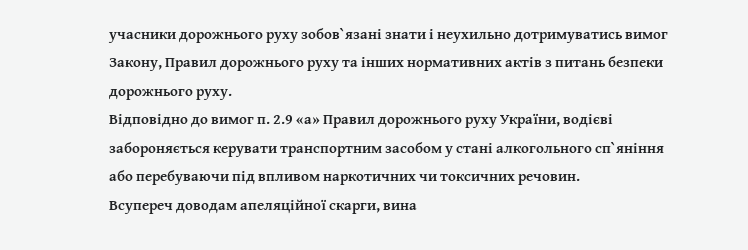учасники дорожнього руху зобов`язані знати і неухильно дотримуватись вимог Закону, Правил дорожнього руху та інших нормативних актів з питань безпеки дорожнього руху.
Відповідно до вимог п. 2.9 «а» Правил дорожнього руху України, водієві забороняється керувати транспортним засобом у стані алкогольного сп`яніння або перебуваючи під впливом наркотичних чи токсичних речовин.
Всупереч доводам апеляційної скарги, вина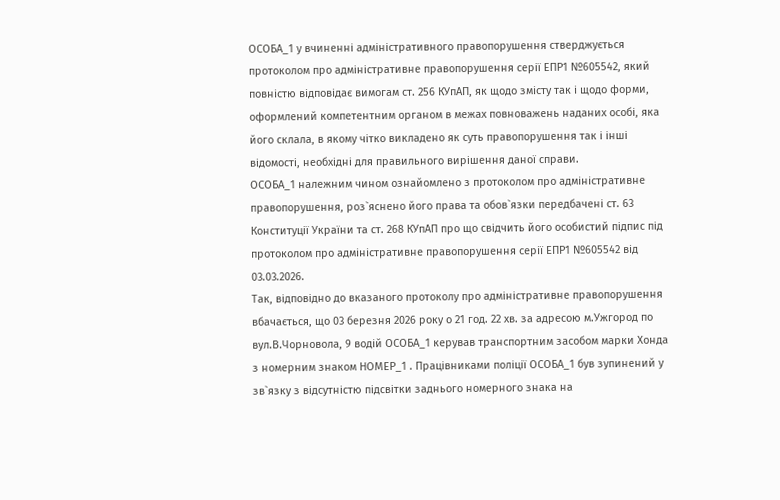ОСОБА_1 у вчиненні адміністративного правопорушення стверджується протоколом про адміністративне правопорушення серії ЕПР1 №605542, який повністю відповідає вимогам ст. 256 КУпАП, як щодо змісту так і щодо форми, оформлений компетентним органом в межах повноважень наданих особі, яка його склала, в якому чітко викладено як суть правопорушення так і інші відомості, необхідні для правильного вирішення даної справи.
ОСОБА_1 належним чином ознайомлено з протоколом про адміністративне правопорушення, роз`яснено його права та обов`язки передбачені ст. 63 Конституції України та ст. 268 КУпАП про що свідчить його особистий підпис під протоколом про адміністративне правопорушення серії ЕПР1 №605542 від 03.03.2026.
Так, відповідно до вказаного протоколу про адміністративне правопорушення вбачається, що 03 березня 2026 року о 21 год. 22 хв. за адресою м.Ужгород по вул.В.Чорновола, 9 водій ОСОБА_1 керував транспортним засобом марки Хонда з номерним знаком НОМЕР_1 . Працівниками поліції ОСОБА_1 був зупинений у зв`язку з відсутністю підсвітки заднього номерного знака на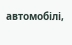автомобілі,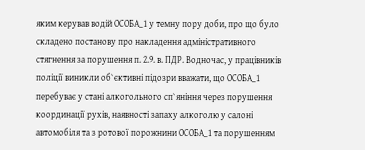яким керував водій ОСОБА_1 у темну пору доби, про що було складено постанову про накладення адміністративного стягнення за порушення п. 2.9. в. ПДР. Водночас, у працівників поліції виникли об`єктивні підозри вважати, що ОСОБА_1 перебуває у стані алкогольного сп`яніння через порушення координації рухів, наявності запаху алкоголю у салоні автомобіля та з ротової порожнини ОСОБА_1 та порушенням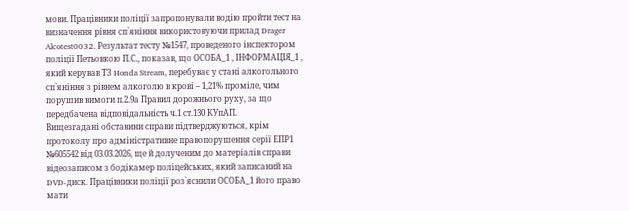мови. Працівники поліції запропонували водію пройти тест на визначення рівня сп`яніння використовуючи прилад Drager Alcotest0032. Результат тесту №1547, проведеного інспектором поліції Петьовкою П.С., показав, що ОСОБА_1 , ІНФОРМАЦІЯ_1 , який керував ТЗ Honda Stream, перебуває у стані алкогольного сп`яніння з рівнем алкоголю в крові – 1,21% проміле, чим порушив вимоги п.2.9а Правил дорожнього руху, за що передбачена відповідальність ч.1 ст.130 КУпАП.
Вищезгадані обставини справи підтверджуються, крім протоколу про адміністративне правопорушення серії ЕПР1 №605542 від 03.03.2026, ще й долученим до матеріалів справи відеозаписом з бодікамер поліцейських, який записаний на DVD-диск. Працівники поліції роз`яснили ОСОБА_1 його право мати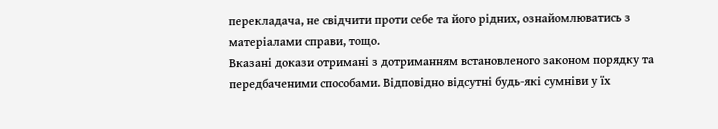перекладача, не свідчити проти себе та його рідних, ознайомлюватись з матеріалами справи, тощо.
Вказані докази отримані з дотриманням встановленого законом порядку та передбаченими способами. Відповідно відсутні будь-які сумніви у їх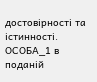достовірності та істинності.
ОСОБА_1 в поданій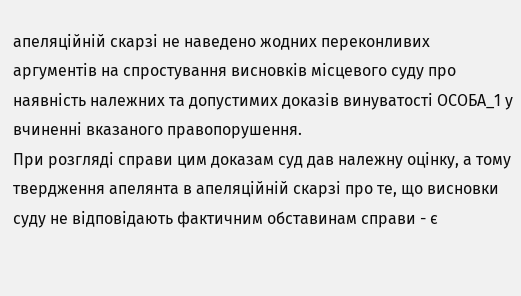апеляційній скарзі не наведено жодних переконливих аргументів на спростування висновків місцевого суду про наявність належних та допустимих доказів винуватості ОСОБА_1 у вчиненні вказаного правопорушення.
При розгляді справи цим доказам суд дав належну оцінку, а тому твердження апелянта в апеляційній скарзі про те, що висновки суду не відповідають фактичним обставинам справи - є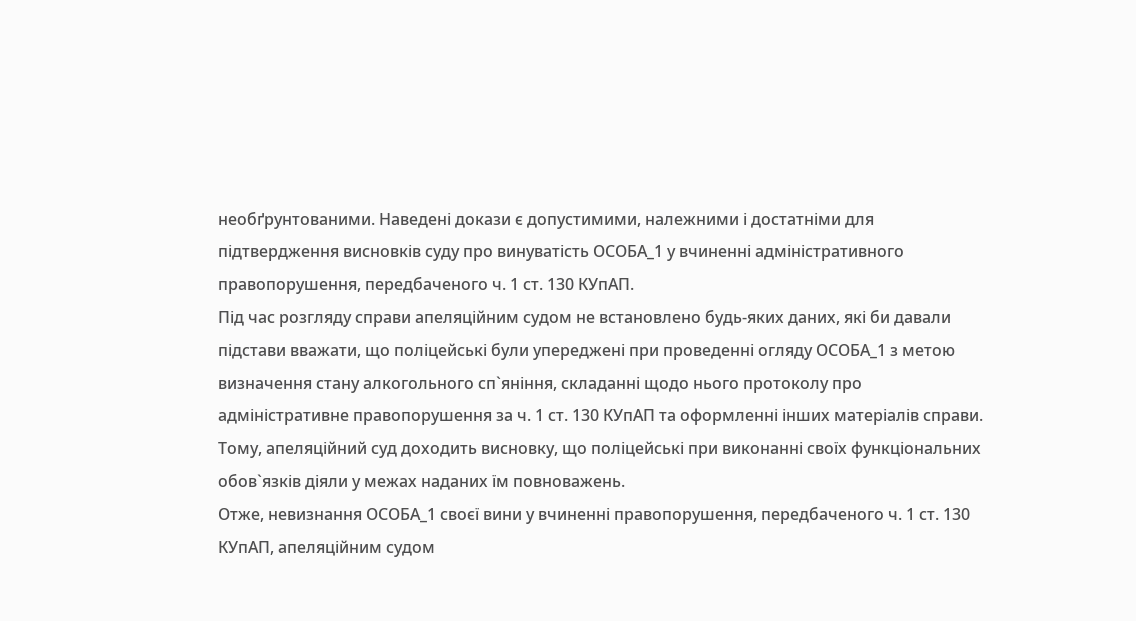необґрунтованими. Наведені докази є допустимими, належними і достатніми для підтвердження висновків суду про винуватість ОСОБА_1 у вчиненні адміністративного правопорушення, передбаченого ч. 1 ст. 130 КУпАП.
Під час розгляду справи апеляційним судом не встановлено будь-яких даних, які би давали підстави вважати, що поліцейські були упереджені при проведенні огляду ОСОБА_1 з метою визначення стану алкогольного сп`яніння, складанні щодо нього протоколу про адміністративне правопорушення за ч. 1 ст. 130 КУпАП та оформленні інших матеріалів справи.
Тому, апеляційний суд доходить висновку, що поліцейські при виконанні своїх функціональних обов`язків діяли у межах наданих їм повноважень.
Отже, невизнання ОСОБА_1 своєї вини у вчиненні правопорушення, передбаченого ч. 1 ст. 130 КУпАП, апеляційним судом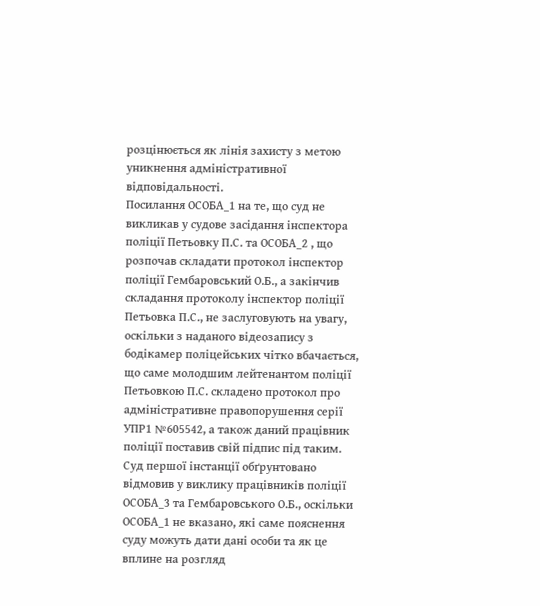розцінюється як лінія захисту з метою уникнення адміністративної відповідальності.
Посилання ОСОБА_1 на те, що суд не викликав у судове засідання інспектора поліції Петьовку П.С. та ОСОБА_2 , що розпочав складати протокол інспектор поліції Гембаровський О.Б., а закінчив складання протоколу інспектор поліції Петьовка П.С., не заслуговують на увагу, оскільки з наданого відеозапису з бодікамер поліцейських чітко вбачається, що саме молодшим лейтенантом поліції Петьовкою П.С. складено протокол про адміністративне правопорушення серії УПР1 №605542, а також даний працівник поліції поставив свій підпис під таким.
Суд першої інстанції обґрунтовано відмовив у виклику працівників поліції ОСОБА_3 та Гембаровського О.Б., оскільки ОСОБА_1 не вказано, які саме пояснення суду можуть дати дані особи та як це вплине на розгляд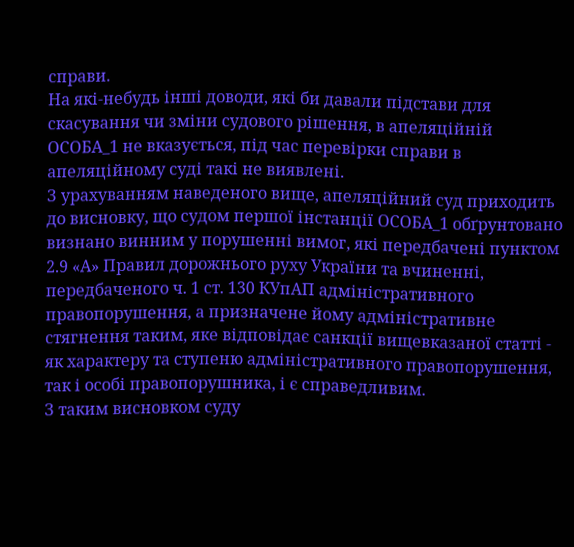справи.
На які-небудь інші доводи, які би давали підстави для скасування чи зміни судового рішення, в апеляційній ОСОБА_1 не вказується, під час перевірки справи в апеляційному суді такі не виявлені.
З урахуванням наведеного вище, апеляційний суд приходить до висновку, що судом першої інстанції ОСОБА_1 обґрунтовано визнано винним у порушенні вимог, які передбачені пунктом 2.9 «А» Правил дорожнього руху України та вчиненні, передбаченого ч. 1 ст. 130 КУпАП адміністративного правопорушення, а призначене йому адміністративне стягнення таким, яке відповідає санкції вищевказаної статті - як характеру та ступеню адміністративного правопорушення, так і особі правопорушника, і є справедливим.
З таким висновком суду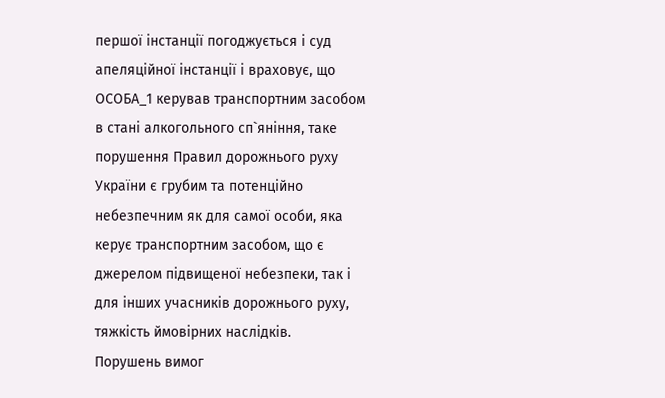першої інстанції погоджується і суд апеляційної інстанції і враховує, що ОСОБА_1 керував транспортним засобом в стані алкогольного сп`яніння, таке порушення Правил дорожнього руху України є грубим та потенційно небезпечним як для самої особи, яка керує транспортним засобом, що є джерелом підвищеної небезпеки, так і для інших учасників дорожнього руху, тяжкість ймовірних наслідків.
Порушень вимог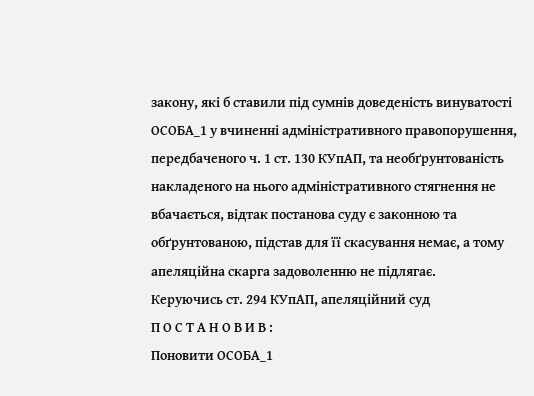закону, які б ставили під сумнів доведеність винуватості ОСОБА_1 у вчиненні адміністративного правопорушення, передбаченого ч. 1 ст. 130 КУпАП, та необґрунтованість накладеного на нього адміністративного стягнення не вбачається, відтак постанова суду є законною та обґрунтованою, підстав для її скасування немає, а тому апеляційна скарга задоволенню не підлягає.
Керуючись ст. 294 КУпАП, апеляційний суд
П О С Т А Н О В И В :
Поновити ОСОБА_1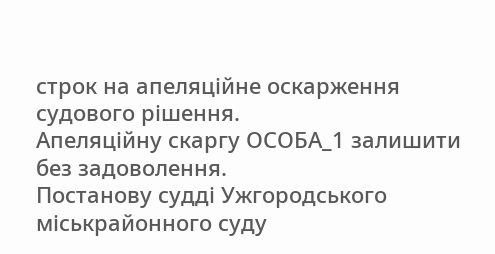строк на апеляційне оскарження судового рішення.
Апеляційну скаргу ОСОБА_1 залишити без задоволення.
Постанову судді Ужгородського міськрайонного суду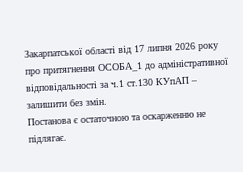Закарпатської області від 17 липня 2026 року про притягнення ОСОБА_1 до адміністративної відповідальності за ч.1 ст.130 КУпАП – залишити без змін.
Постанова є остаточною та оскарженню не підлягає.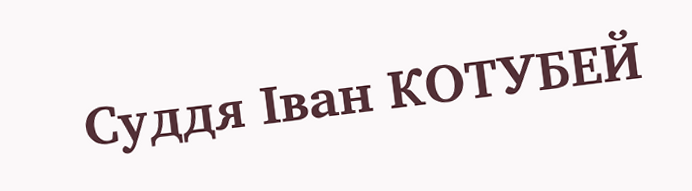Суддя Іван КОТУБЕЙ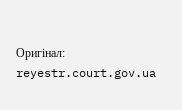Оригінал: reyestr.court.gov.ua